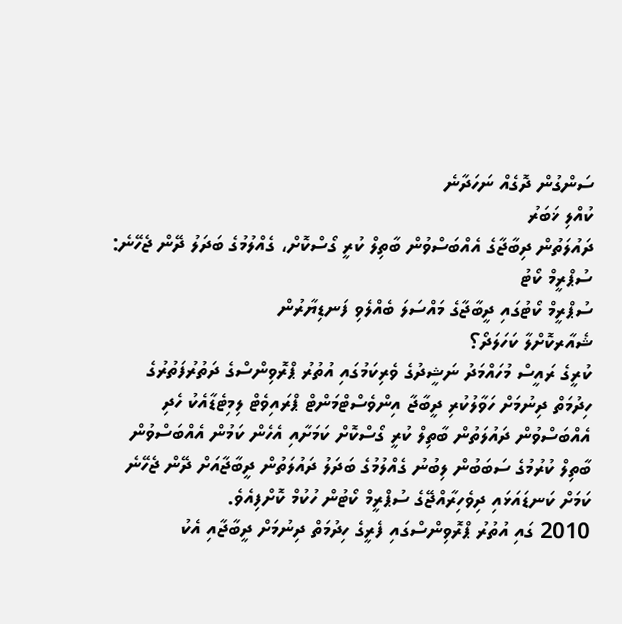ސަންގުން ދޮގެއް ނަހަދާނެ
ކުއްލި ޚަބަރު
ދައުލަތުން ދިބާޖާގެ އެއްބަސްވުން ބާތިލް ކުރީ ގޯސްކޮށް، ގެއްލުމުގެ ބަދަލު ދޭން ޖެހޭނެ: ސުޕްރީމް ކޯޓު
ސުޕްރީމް ކޯޓުގައި ދީބާޖާގެ މައްސަލަ ބެއްލެވި ފަނޑިޔާރުން
ޝެއާރކޮށްލާ ކަހަލަދޯ؟
ކުރީގެ ރައީސް މުހައްމަދު ނަޝީދުގެ ވެރިކަމުގައި އުތުރު ޕްރޮވިންސްގެ ދަތުރުފަތުރުގެ ހިދުމަތް ދިނުމަށް ހަވާލުކުރި ދީބާޖާ އިންވެސްޓްމަންޓް ޕްރައިވެޓް ލިމިޓެޑާއެކު ހެދި އެއްބަސްވުން ދައުލަތުން ބާތިލް ކުރީ ގޯސްކޮށް ކަމަށާއި އެހެން ކަމުން އެއްބަސްވުން ބާތިލް ކުރުމުގެ ސަބަބުން ލިބުނު ގެއްލުމުގެ ބަދަލު ދައުލަތުން ދީބާޖާއަށް ދޭން ޖެހޭނެ ކަމަށް ކަނޑައަޅައި ދިވެހިރާއްޖޭގެ ސުޕްރީމް ކޯޓުން ހުކުމް ކޮށްފިއެވެ.
2010 ގައި އުތުރު ޕްރޮވިންސްގައި ފެރީގެ ހިދުމަތް ދިނުމަށް ދީބާޖާއި އެކު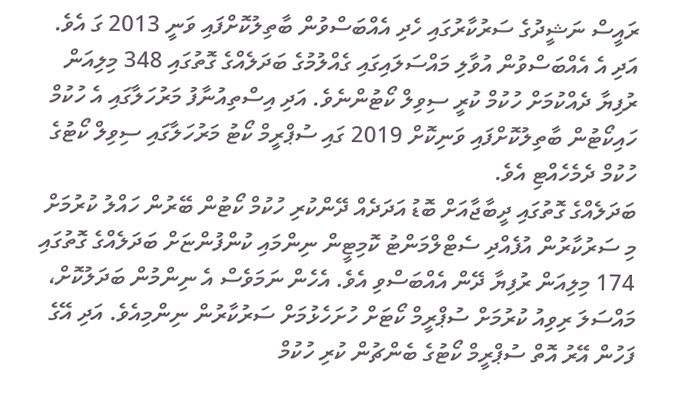ރައީސް ނަޝީދުގެ ސަރުކާރުގައި ހެދި އެއްބަސްވުން ބާތިލުކޮށްފައި ވަނީ 2013 ގަ އެވެ. އަދި އެ އެއްބަސްވުން އުވާލި މައްސަލައިގައި ގެއްލުމުގެ ބަދަލެއްގެ ގޮތުގައި 348 މިލިއަން ރުފިޔާ ދެއްކުމަށް ހުކުމް ކުރީ ސިވިލް ކޯޓުންނެވެ. އަދި އިސްތިއުނާފު މަރުހަލާގައި އެ ހުކުމް ހައިކޯޓުން ބާތިލުކޮށްފައި ވަނިކޮށް 2019 ގައި ސުޕްރީމް ކޯޓު މަރުހަލާގައި ސިވިލް ކޯޓުގެ ހުކުމް ދެމެހެއްޓި އެވެ.
ބަދަލެއްގެ ގޮތުގައި ދީބާޖާއަށް ބޮޑު އަދަދެއް ދޭންކުރި ހުކުމް ކޯޓުން ބޭރުން ހައްލު ކުރުމަށް މި ސަރުކާރުން އުފެއްދި ސެޓްލްމަންޓު ކޮމިޓީން ނިންމައި ކުންފުންޏަށް ބަދަލެއްގެ ގޮތުގައި 174 މިލިއަން ރުފިޔާ ދޭން އެއްބަސްވި އެވެ. އެހެން ނަމަވެސް އެ ނިންމުން ބަދަލުކޮށް، މައްސަލަ ރިވިއު ކުރުމަށް ސުޕްރީމް ކޯޓަށް ހުށަހެޅުމަށް ސަރުކާރުން ނިންމިއެވެ. އަދި އޭގެ ފަހުން އޭރު އޮތް ސުޕްރީމް ކޯޓުގެ ބެންޗުން ކުރި ހުކުމް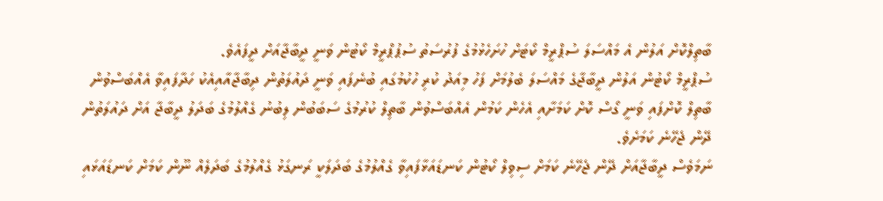ބާތިލްކޮށް އަލުން އެ މައްސަލަ ސުޕްރީމް ކޯޓަށް ހުށަހެޅުމުގެ ފުރުސަތު ސުޕުޕްރީމް ކޯޓުން ވަނީ ދީބާޖާއަށް ދީފައެވެ.
ސުޕްރީމް ކޯޓުން އަލުން ދީބާޖާގެ މައްސަލަ ބެލުމަށް ފަހު މިއަދު ކުރި ހުކުމުގައި ބުނެފައި ވަނީ ދައުލަތުން ދިބާޖާއާއިއެކު ހަދާފައިވާ އެއްބަސްވުން ބާތިލް ކޮށްފައި ވަނީ ގޯސް ކޮށް ކަމަށާއި އެހެން ކަމުން އެއްބަސްވުން ބާތިލް ކުރުމުގެ ސަބަބުން ލިބުނު ގެއްލުމުގެ ބަދަލު ދީބާޖާ އަށް ދައުލަތުން ދޭން ޖެހޭނެ ކަމަށެވެ.
ނަމަވެސް ދީބާޖާއަށް ދޭން ޖެހޭނެ ކަމަށް ސިވިލް ކޯޓުން ކަނޑައަޅާފައިވާ ގެއްލުމުގެ ބަދަލަކީ ރަނގަޅު ގެއްލުމުގެ ބަދަލެއް ނޫން ކަމަށް ކަނޑައަޅައި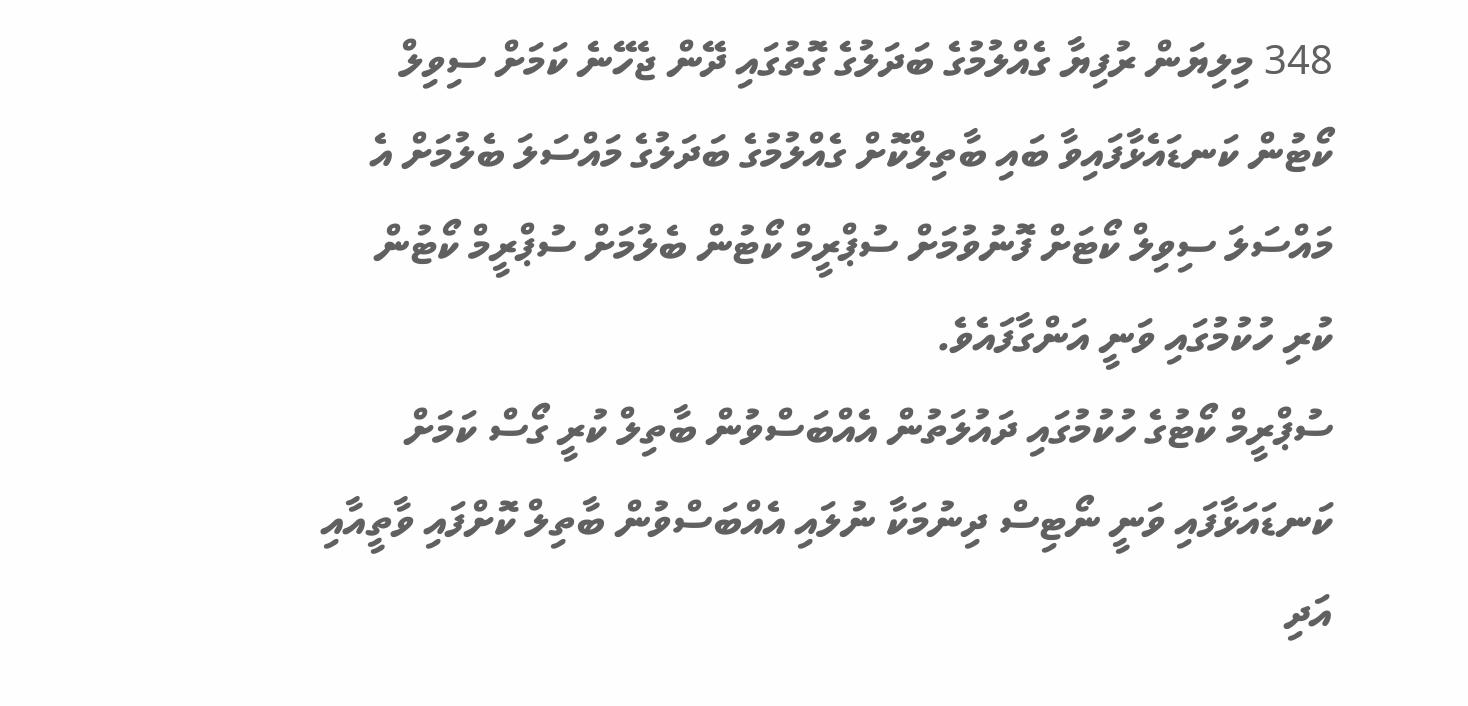348 މިލިޔަން ރުފިޔާ ގެއްލުމުގެ ބަދަލުގެ ގޮތުގައި ދޭން ޖެހޭނެ ކަމަށް ސިވިލް ކޯޓުން ކަނޑައެޅާފައިވާ ބައި ބާތިލްކޮށް ގެއްލުމުގެ ބަދަލުގެ މައްސަލަ ބެލުމަށް އެ މައްސަލަ ސިވިލް ކޯޓަށް ފޮނުވުމަށް ސުޕްރީމް ކޯޓުން ބެލުމަށް ސުޕްރީމް ކޯޓުން ކުރި ހުކުމުގައި ވަނީ އަންގާފައެވެ.
ސުޕްރީމް ކޯޓުގެ ހުކުމުގައި ދައުލަތުން އެއްބަސްވުން ބާތިލް ކުރީ ގޯސް ކަމަށް ކަނޑައަޅާފައި ވަނީ ނޯޓިސް ދިނުމަކާ ނުލައި އެއްބަސްވުން ބާތިލް ކޮށްފައި ވާތީއާއި އަދި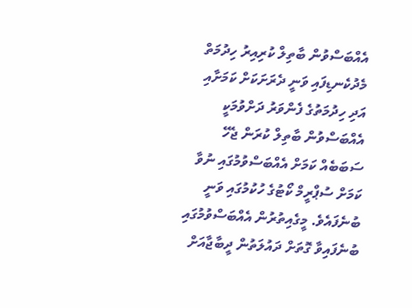އެއްބަސްވުން ބާތިލް ކުރިއިރު ހިދުމަތް މެދުކެނޑިފައި ވަނީ ދެރަށަކަށް ކަމަށާއި އަދި ހިދުމަތުގެ ފެންވަރު ދަށްވުމަކީ އެއްބަސްވުން ބާތިލް ކުރަން ޖެހޭ ސަބަބެއް ކަމަށް އެއްބަސްވުމުގައި ނުވާ ކަމަށް ސުޕްރީމް ކޯޓުގެ ހުކުމުގައި ވަނީ ބުނެފައެވެ. މީގެއިތުރުން އެއްބަސްވުމުގައި ބުނެފައިވާ ގޮތަށް ދައުލަތުން ދީބާޖާއަށް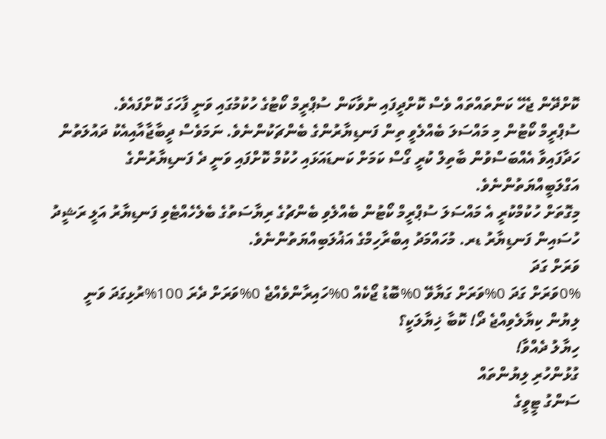ކޮށްދޭން ޖެހޭ ކަންތައްތައް ވެސް ކޮށްދީފައި ނުވާކަން ސުޕްރީމް ކޯޓުގެ ހުކުމުގައި ވަނީ ފާހަގަ ކޮށްފައެވެ.
ސުޕްރީމް ކޯޓުން މި މައްސަލަ ބެއްލެވީ ތިން ފަނޑިޔާރުންގެ ބެންޗަކުންނެވެ. ނަމަވެސް ދީބާޖާއާއިއެކު ދައުލަތުން ހަދާފައިވާ އެއްބަސްވުން ބާތިލް ކުރީ ގޯސް ކަމަށް ކަނޑައަޅައި ހުކުމް ކޮށްފައި ވަނީ ދެ ފަނޑިޔާރުންގެ އަގްލަބީއްޔަތުންނެވެ.
މިގޮތަށް ހުކުމްކުރީ އެ މައްސަލަ ސުޕްރީމް ކޯޓުން ބެއްލެވި ބެންޗުގެ ރިޔާސަތުގެ ބެލެހެއްޓެވި ފަނޑިޔާރު އަލީ ރަޝީދު ހުސައިން ފަނޑިޔާރު ޑރ. މުހައްމަދު އިބްރާހިމްގެ އަޣުލަބިއްޔަތުންނެވެ.
ވަރަށް ގަދަ
0%ވަރަށް ގަދަ 0%ވަރަށް ގަޔާވޭ 0%ބޮޑު ޖޯކެއް 0%ހައިރާންވެއްޖެ 0%ވަރަށް ދެރަ 100%ރުޅިގަދަ ވަނީ
ލިޔުން ކިޔާލެވިއްޖެ ދޯ! ކޮބާ ޚިޔާލަކީ؟
ހިޔާލު ދެއްވާ!
ގުޅުންހުރި ލިޔުންތައް
ސަންގު ޓީވީގެ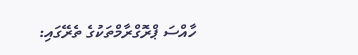ހާއްސަ ޕްރޮގްރާމްތަކުގެ ތެރޭގައި: